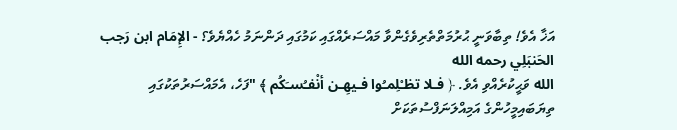އަޚާ އެވެ! ތިބާވަނީ ޙުރުމަތްތެރިވެގެންވާ މައްސަރެއްގައި ކަމުގައި ދަންނަމު ހެއްޔެވެ؟ - الإِمَام ابن رَجب الحَنبَلِي رحمه الله
الله ވަޙީކުރެއްވި އެވެ. ﴿ فـلا تظـْلِمـُوا فـيهِـن أنْفـُسـَكُم ﴾ "ފަހެ، އެމައްސަރުތަކުގައި ތިޔަބައިމީހުންގެ އަމިއްލަނަފްސުތަކަށް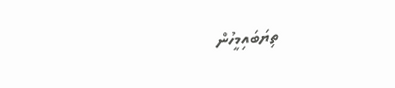ތިޔަބައިމީހުން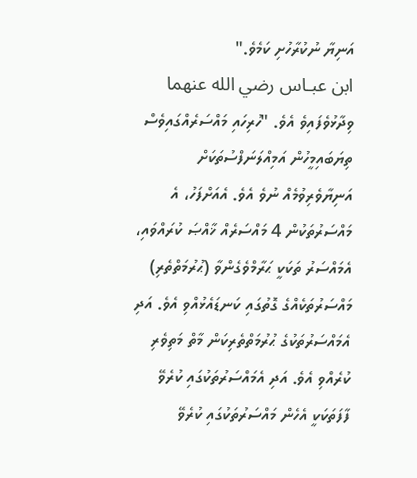އަނިޔާ ނުކުރާހުށި ކަމެވެ."
ابن عبـاس رضي الله عنهما ވިދާޅުވެފައިވެ އެވެ. "ހުރިހައި މައްސަރެއްގައިވެސް ތިޔަބައިމީހުން އަމިއްލަނަފްސުތަކަށް އަނިޔާވެރިވުމެއް ނުވެ އެވެ. އެއަށްފަހު، އެ މައްސަރުތަކުން 4 މައްސަރެއް ޚާއްޞަ ކުރައްވައި، އެމައްސަރު ތަކަކީ ޙަރާމްވެގެންވާ (ޙުރުމަތްތެރި) މައްސަރުތަކެއްގެ ގޮތުގައި ކަނޑައެޅުއްވި އެވެ. އަދި އެމައްސަރުތަކުގެ ޙުރުމަތްތެރިކަން މާތް މަތިވެރި ކުރެއްވި އެވެ. އަދި އެމައްސަރުތަކުގައި ކުރެވޭ ފާފަތަކަކީ އެހެން މައްސަރުތަކުގައި ކުރެވޭ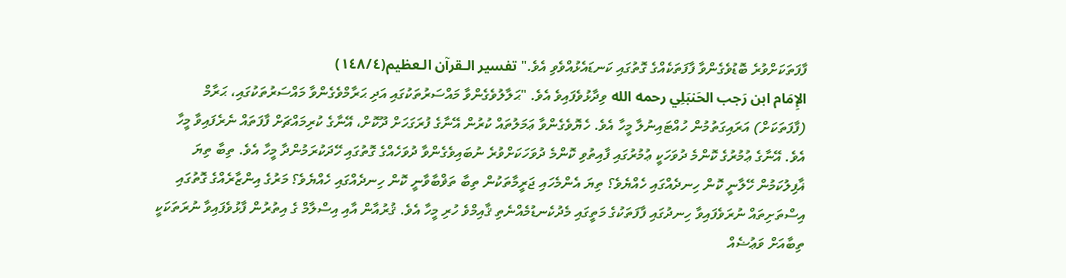ފާފަތަކަށްވުރެ ބޮޑުވެގެންވާ ފާފަތަކެއްގެ ގޮތުގައި ކަނޑައެޅުއްވެވި އެވެ." تفسير الـقرآن الـعظيم(١٤٨/٤)
الإِمَام ابن رَجب الحَنبَلِي رحمه الله ވިދާޅުވެފައިވެ އެވެ. "ޙަލާލުވެގެންވާ މައްސަރުތަކުގައި އަދި ޙަރާމްވެގެންވާ މައްސަރުތަކުގައި، ޙަރާމް (ފާފަތަކަށް) އަރައިގަތުމުން ހުއްޓައިނުލާ މީހާ އެވެ. ހެޔޮވެގެންވާ ޢަމަލުތައް ކުރުން އޭނާގެ ފުރަގަހަށް ދޫކޮށް، އޭނާގެ ކުރިމައްޗަށް ފާފަތައް ނެރެފައިވާ މީހާ އެވެ. އޭނާގެ ޢުމުރުގެ ކޮންމެ ދުވަހަކީ ޢުމުރުގައި ފާއިތުވި ކޮންމެ ދުވަހަކަށްވުރެ ނުބައިވެގެންވާ ދުވަހެއްގެ ގޮތުގައި ހޭދަކުރަމުންދާ މީހާ އެވެ. ތިބާ ތިޔަ ޣާފިލުކަމުން ހޭލާނީ ކޮން ހިނދެއްގައި ހެއްޔެވެ؟ ތިޔަ އެންމެހައި ޖަރީމާތަކުން ތިބާ ތަޥްބާވާނީ ކޮން ހިނދެއްގައި ހެއްޔެވެ؟ މަރުގެ އިންޒާރެއްގެ ގޮތުގައި އިސްތަށިތައް ނުރަވެފައިވާ ހިނދުގައި ފާފަތަކުގެ މަތީގައި މެދުކެނޑުމެއްނެތި ޤާއިމްވެ ހުރި މީހާ އެވެ. ޤުރުއާން އާއި އިސްލާމް ގެ އިތުރުން ފާޅުވެފައިވާ ނުރަތަކަކީ ތިބާއަށް ވަޢުޟެއް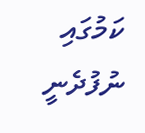ކަމުގައި ނުފުދެނީ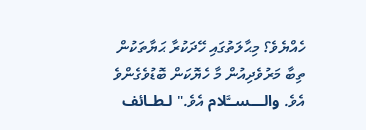ހެއްޔެވެ؟ މިޙާލަތުގައި ހޭދަކުރާ ޙަޔާތަކުން ތިބާ މަރުވެދިއުން މާ ހެޔޮކަން ބޮޑުވެގެންވެ އެވެ. والـــســَّلام އެވެ." لـطـائف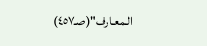الـمعـارف"(صـ٤٥٧)